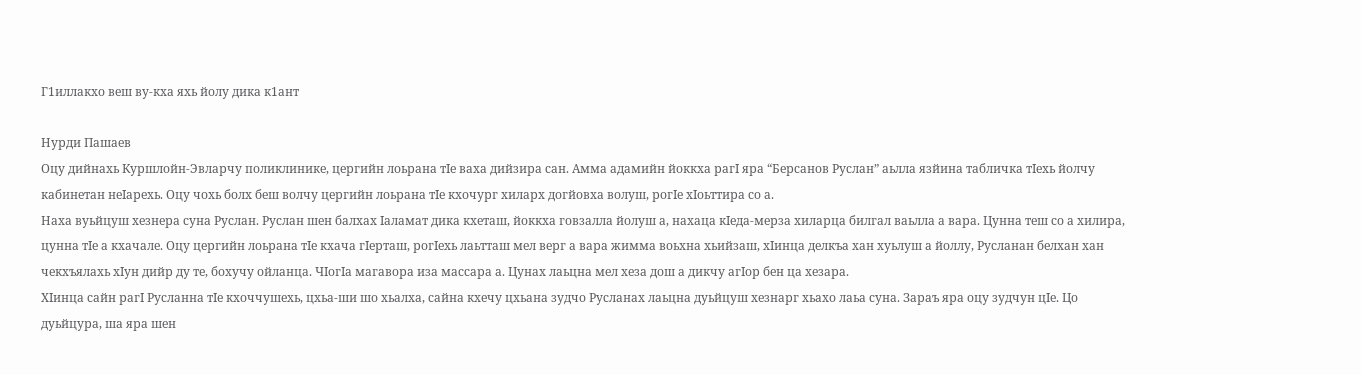Г1иллакхо веш ву-кха яхь йолу дика к1ант

Нурди Пашаев
Оцу дийнахь Куршлойн-Эвларчу поликлинике, цергийн лоьрана тIе ваха дийзира сан. Амма адамийн йоккха рагI яра “Берсанов Руслан” аьлла язйина табличка тIехь йолчу кабинетан неIарехь. Оцу чохь болх беш волчу цергийн лоьрана тIе кхочург хиларх догйовха волуш, рогIе хIоьттира со а.
Наха вуьйцуш хезнера суна Руслан. Руслан шен балхах Iаламат дика кхеташ, йоккха говзалла йолуш а, нахаца кIеда-мерза хиларца билгал ваьлла а вара. Цунна теш со а хилира, цунна тIе а кхачале. Оцу цергийн лоьрана тIе кхача гIерташ, рогIехь лаьтташ мел верг а вара жимма воьхна хьийзаш, хIинца делкъа хан хуьлуш а йоллу, Русланан белхан хан чекхъялахь хIун дийр ду те, бохучу ойланца. ЧIогIа магавора иза массара а. Цунах лаьцна мел хеза дош а дикчу агIор бен ца хезара.
ХIинца сайн рагI Русланна тIе кхоччушехь, цхьа-ши шо хьалха, сайна кхечу цхьана зудчо Русланах лаьцна дуьйцуш хезнарг хьахо лаьа суна. Зараъ яра оцу зудчун цIе. Цо дуьйцура, ша яра шен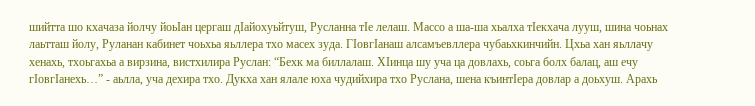шийтта шо кхачаза йолчу йоьIан цергаш дIайохуьйтуш, Русланна тIе лелаш. Массо а ша-ша хьалха тIекхача лууш, шина чоьнах лаьтташ йолу, Руланан кабинет чоьхьа яьллера тхо масех зуда. ГIовгIанаш алсамъевллера чубаьхкинчийн. Цхьа хан яьллачу хенахь, тхоьгахьа а вирзина, вистхилира Руслан: “Бехк ма биллалаш. ХIинца шу уча ца довлахь, соьга болх балац, аш ечу гIовгIанехь…” - аьлла, уча дехира тхо. Дукха хан ялале юха чудийхира тхо Руслана, шена къинтIера довлар а доьхуш. Арахь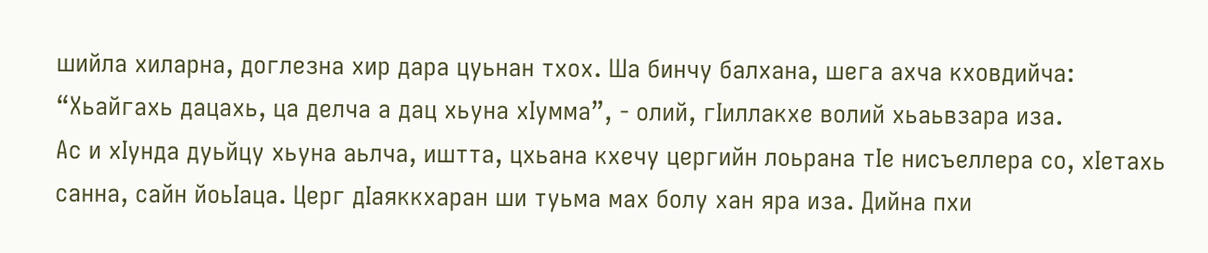шийла хиларна, доглезна хир дара цуьнан тхох. Ша бинчу балхана, шега ахча кховдийча: “Хьайгахь дацахь, ца делча а дац хьуна хIумма”, - олий, гIиллакхе волий хьаьвзара иза.
Ас и хIунда дуьйцу хьуна аьлча, иштта, цхьана кхечу цергийн лоьрана тIе нисъеллера со, хIетахь санна, сайн йоьIаца. Церг дIаяккхаран ши туьма мах болу хан яра иза. Дийна пхи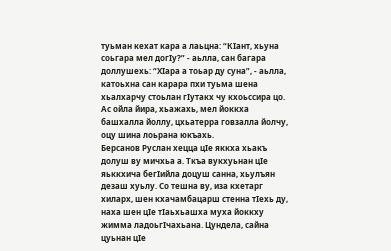туьман кехат кара а лаьцна: “КIант, хьуна соьгара мел догIу?” - аьлла, сан багара доллушехь: “ХIара а тоьар ду суна”, - аьлла, катоьхна сан карара пхи туьма шена хьалхарчу стоьлан гIутакх чу кхоьссира цо.
Ас ойла йира, хьажахь, мел йоккха башхалла йоллу, цхьатерра говзалла йолчу, оцу шина лоьрана юкъахь.
Берсанов Руслан хецца цIе яккха хьакъ долуш ву мичхьа а. Ткъа вукхуьнан цIе яьккхича бегIийла доцуш санна, хьулъян дезаш хуьлу. Со тешна ву, иза кхетарг хиларх, шен кхачамбацарш стенна тIехь ду, наха шен цIе тIаьхьашха муха йоккху жимма ладоьгIчахьана. Цундела, сайна цуьнан цIе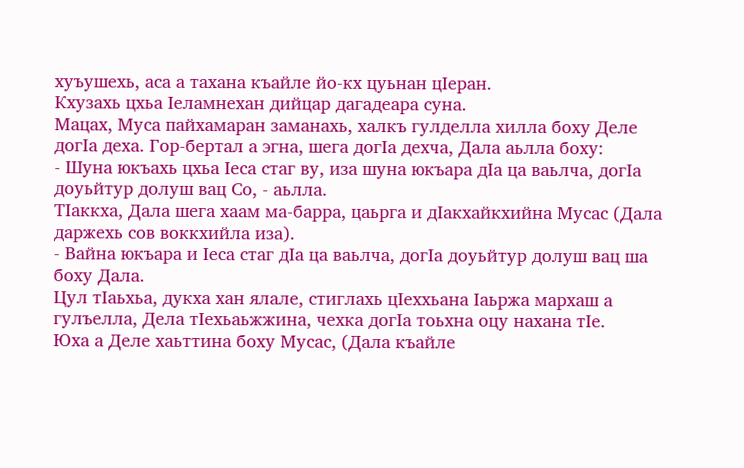хуъушехь, аса а тахана къайле йо-кх цуьнан цIеран.
Кхузахь цхьа Iеламнехан дийцар дагадеара суна.
Мацах, Муса пайхамаран заманахь, халкъ гулделла хилла боху Деле догIа деха. Гор-бертал а эгна, шега догIа дехча, Дала аьлла боху:
- Шуна юкъахь цхьа Iеса стаг ву, иза шуна юкъара дIа ца ваьлча, догIа доуьйтур долуш вац Со, - аьлла.
ТIаккха, Дала шега хаам ма-барра, цаьрга и дIакхайкхийна Мусас (Дала даржехь сов воккхийла иза).
- Вайна юкъара и Iеса стаг дIа ца ваьлча, догIа доуьйтур долуш вац ша боху Дала.
Цул тIаьхьа, дукха хан ялале, стиглахь цIеххьана Iаьржа мархаш а гулъелла, Дела тIехьаьжжина, чехка догIа тоьхна оцу нахана тIе.
Юха а Деле хаьттина боху Мусас, (Дала къайле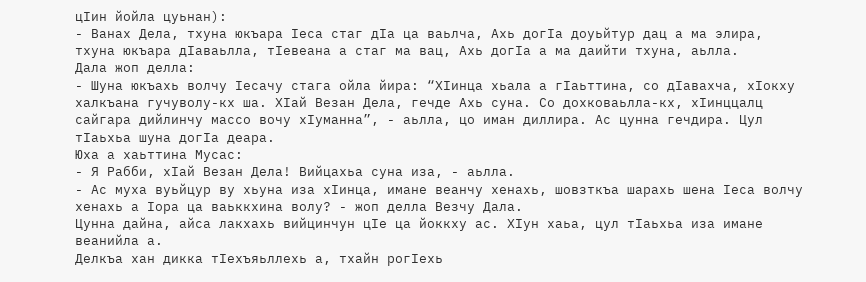цIин йойла цуьнан):
- Ванах Дела, тхуна юкъара Iеса стаг дIа ца ваьлча, Ахь догIа доуьйтур дац а ма элира, тхуна юкъара дIаваьлла, тIевеана а стаг ма вац, Ахь догIа а ма даийти тхуна, аьлла.
Дала жоп делла:
- Шуна юкъахь волчу Iесачу стага ойла йира: “ХIинца хьала а гIаьттина, со дIавахча, хIокху халкъана гучуволу-кх ша. ХIай Везан Дела, гечде Ахь суна. Со дохковаьлла-кх, хIинццалц сайгара дийлинчу массо вочу хIуманна”, - аьлла, цо иман диллира. Ас цунна гечдира. Цул тIаьхьа шуна догIа деара.
Юха а хаьттина Мусас:
- Я Рабби, хIай Везан Дела! Вийцахьа суна иза, - аьлла.
- Ас муха вуьйцур ву хьуна иза хIинца, имане веанчу хенахь, шовзткъа шарахь шена Iеса волчу хенахь а Iора ца ваьккхина волу? - жоп делла Везчу Дала.
Цунна дайна, айса лакхахь вийцинчун цIе ца йоккху ас. ХIун хаьа, цул тIаьхьа иза имане веанийла а.
Делкъа хан дикка тIехъяьллехь а, тхайн рогIехь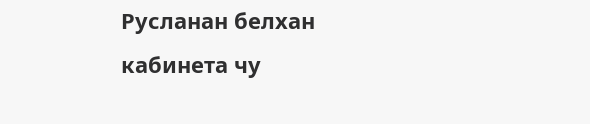Русланан белхан кабинета чу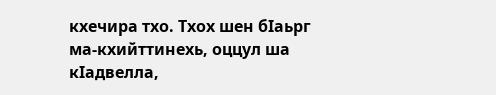кхечира тхо. Тхох шен бIаьрг ма-кхийттинехь, оццул ша кIадвелла,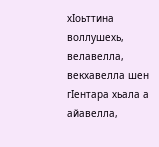хIоьттина воллушехь, велавелла, векхавелла шен гIентара хьала а айавелла,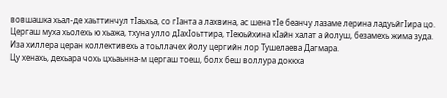вовшашка хьал-де хаьттинчул тIаьхьа, со гIанта а лахвина, ас шена тIе беанчу лазаме лерина ладуьйгIира цо. Цергаш муха хьолехь ю хьажа, тхуна улло дIахIоьттира, тIеюьйхина кIайн халат а йолуш, безамехь жима зуда.
Иза хиллера церан коллективехь а тоьллачех йолу цергийн лор Тушелаева Дагмара.
Цу хенахь, дехьара чохь цхьаьнна-м цергаш тоеш, болх беш воллура доккха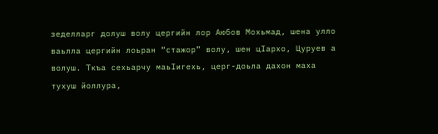зеделларг долуш волу цергийн лор Аюбов Мохьмад, шена улло ваьлла цергийн лоьран “стажор” волу, шен цIархо, Цуруев а волуш. Ткъа сехьарчу маьIигехь, церг-доьла дахон маха тухуш йоллура,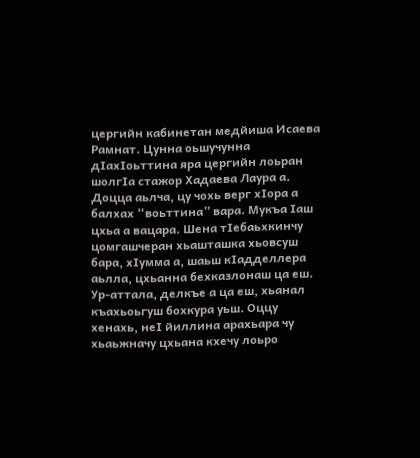цергийн кабинетан медйиша Исаева Рамнат. Цунна оьшучунна дIахIоьттина яра цергийн лоьран шолгIа стажор Хадаева Лаура а.
Доцца аьлча, цу чохь верг хIора а балхах “воьттина” вара. Мукъа Iаш цхьа а вацара. Шена тIебаьхкинчу цомгашчеран хьашташка хьовсуш бара, хIумма а, шаьш кIадделлера аьлла, цхьанна бехказлонаш ца еш. Ур-аттала, делкъе а ца еш, хьанал къахьоьгуш бохкура уьш. Оццу хенахь, неI йиллина арахьара чу хьаьжначу цхьана кхечу лоьро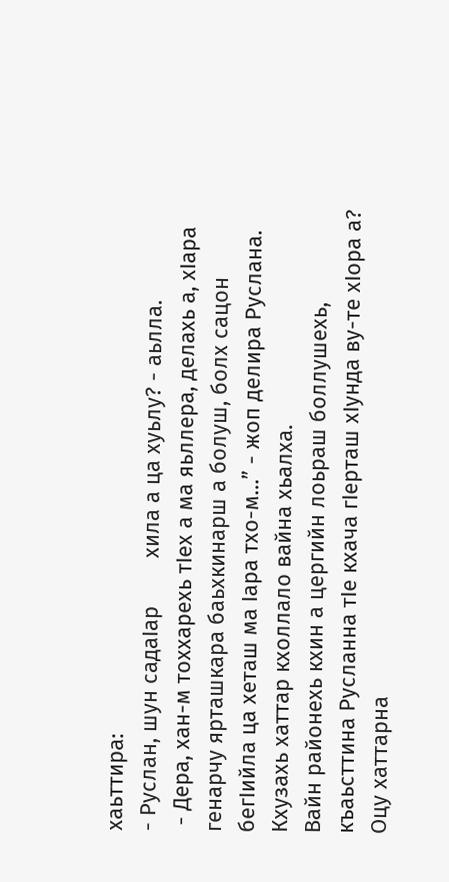хаьттира:
- Руслан, шун садаIар        хила а ца хуьлу? - аьлла.
 - Дера, хан-м тоххарехь тIех а ма яьллера, делахь а, хIара генарчу ярташкара баьхкинарш а болуш, болх сацон бегIийла ца хеташ ма Iара тхо-м…” - жоп делира Руслана.
Кхузахь хаттар кхоллало вайна хьалха.
Вайн районехь кхин а цергийн лоьраш боллушехь, къаьсттина Русланна тIе кхача гIерташ хIунда ву-те хIора а?
Оцу хаттарна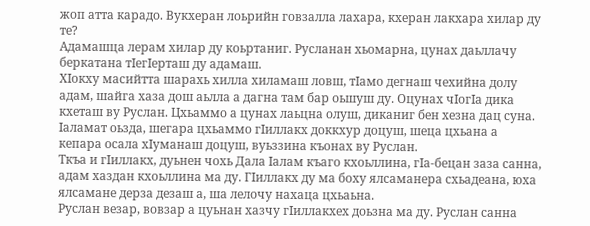жоп атта карадо. Вукхеран лоьрийн говзалла лахара, кхеран лакхара хилар ду те?
Адамашца лерам хилар ду коьртаниг. Русланан хьомарна, цунах даьллачу беркатана тIегIерташ ду адамаш.
ХIокху масийтта шарахь хилла хиламаш ловш, тIамо дегнаш чехийна долу адам, шайга хаза дош аьлла а дагна там бар оьшуш ду. Оцунах чIогIа дика кхеташ ву Руслан. Цхьаммо а цунах лаьцна олуш, диканиг бен хезна дац суна. Iаламат оьзда, шегара цхьаммо гIиллакх доккхур доцуш, шеца цхьана а кепара осала хIуманаш доцуш, вуьззина къонах ву Руслан.
Ткъа и гIиллакх, дуьнен чохь Дала Iалам къаго кхоьллина, гIа-бецан заза санна, адам хаздан кхоьллина ма ду. ГIиллакх ду ма боху ялсаманера схьадеана, юха ялсамане дерза дезаш а, ша лелочу нахаца цхьаьна.
Руслан везар, вовзар а цуьнан хазчу гIиллакхех доьзна ма ду. Руслан санна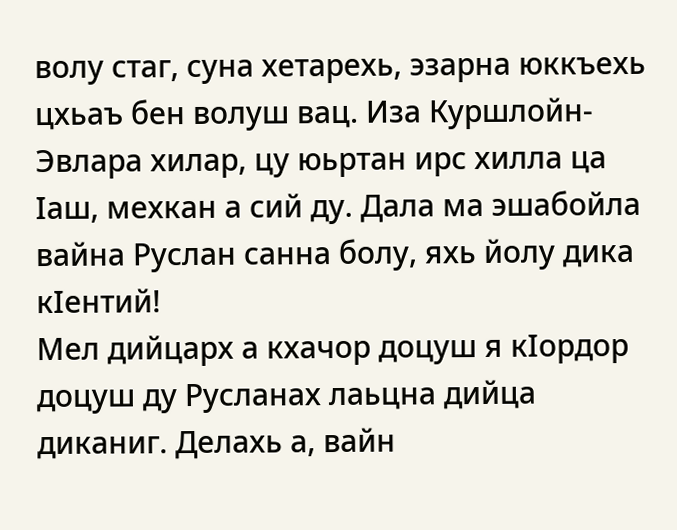волу стаг, суна хетарехь, эзарна юккъехь цхьаъ бен волуш вац. Иза Куршлойн-Эвлара хилар, цу юьртан ирс хилла ца Iаш, мехкан а сий ду. Дала ма эшабойла вайна Руслан санна болу, яхь йолу дика кIентий!
Мел дийцарх а кхачор доцуш я кIордор доцуш ду Русланах лаьцна дийца диканиг. Делахь а, вайн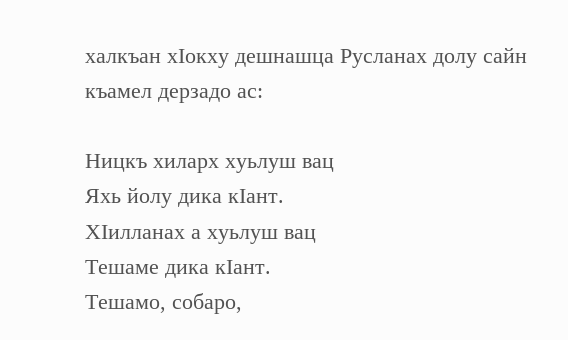халкъан хIокху дешнашца Русланах долу сайн къамел дерзадо ас:

Ницкъ хиларх хуьлуш вац
Яхь йолу дика кIант.
ХIилланах а хуьлуш вац
Тешаме дика кIант.
Тешамо, собаро,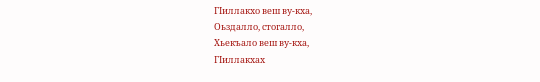ГIиллакхо веш ву-кха,
Оьздалло, стогалло,
Хьекъало веш ву-кха,
ГIиллакхах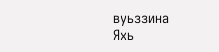вуьззина
Яхь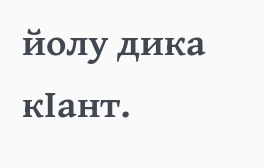йолу дика кIант.